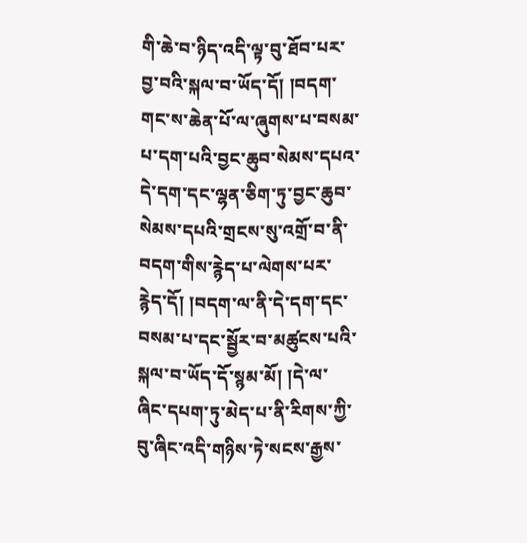གི་ཆེ་བ་ཉིད་འདི་ལྟ་བུ་ཐོབ་པར་བྱ་བའི་སྐལ་བ་ཡོད་དོ། །བདག་གང་ས་ཆེན་པོ་ལ་ཞུགས་པ་བསམ་པ་དག་པའི་བྱང་ཆུབ་སེམས་དཔའ་དེ་དག་དང་ལྷན་ཅིག་ཏུ་བྱང་ཆུབ་སེམས་དཔའི་གྲངས་སུ་འགྲོ་བ་ནི་བདག་གིས་རྙེད་པ་ལེགས་པར་རྙེད་དོ། །བདག་ལ་ནི་དེ་དག་དང་བསམ་པ་དང་སྦྱོར་བ་མཚུངས་པའི་སྐལ་བ་ཡོད་དོ་སྙམ་མོ། །དེ་ལ་ཞིང་དཔག་ཏུ་མེད་པ་ནི་རིགས་ཀྱི་བུ་ཞིང་འདི་གཉིས་ཏེ་སངས་རྒྱས་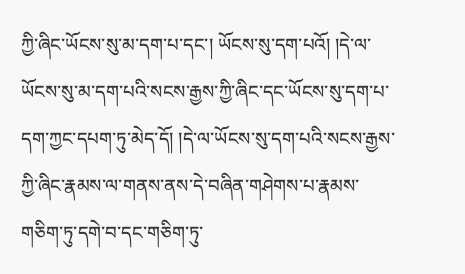ཀྱི་ཞིང་ཡོངས་སུ་མ་དག་པ་དང་། ཡོངས་སུ་དག་པའོ། །དེ་ལ་ཡོངས་སུ་མ་དག་པའི་སངས་རྒྱས་ཀྱི་ཞིང་དང་ཡོངས་སུ་དག་པ་དག་ཀྱང་དཔག་ཏུ་མེད་དོ། །དེ་ལ་ཡོངས་སུ་དག་པའི་སངས་རྒྱས་ཀྱི་ཞིང་རྣམས་ལ་གནས་ནས་དེ་བཞིན་གཤེགས་པ་རྣམས་གཅིག་ཏུ་དགེ་བ་དང་གཅིག་ཏུ་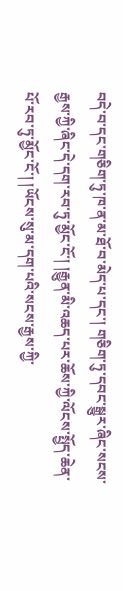བདེ་བ་དང་གཅིག་ཏུ་ཁ་ན་མ་ཐོ་བ་མེད་པ་དང་། གཅིག་ཏུ་དབང་སྒྱུར་ཞིང་སངས་རྒྱས་ཀྱི་ཞིང་དེ་དག་རབ་ཏུ་མྱོང་ངོ་། །རྒྱུན་མི་འཆད་པར་ཆོས་ཀྱི་ལོངས་སྤྱོད་ཆེན་པོ་རབ་ཏུ་མྱོང་ངོ་། །ཡོངས་སུ་མ་དག་པའི་སངས་རྒྱས་ཀྱི་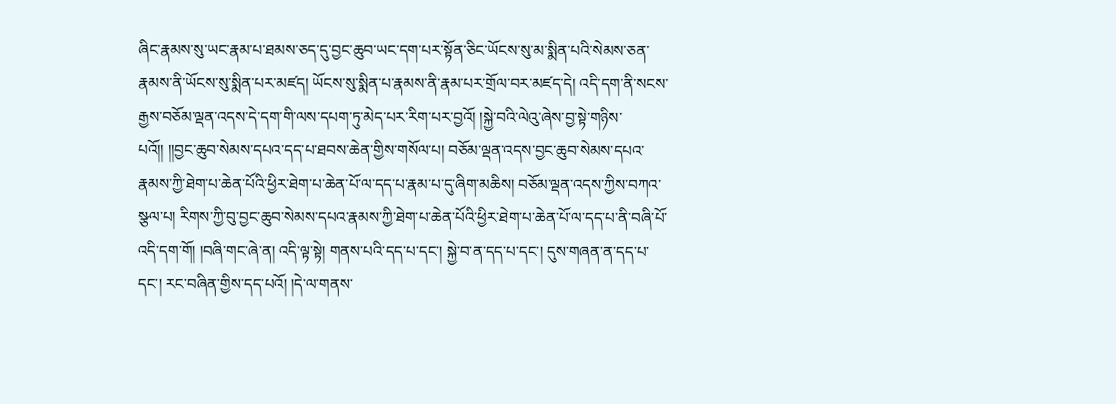ཞིང་རྣམས་སུ་ཡང་རྣམ་པ་ཐམས་ཅད་དུ་བྱང་ཆུབ་ཡང་དག་པར་སྟོན་ཅིང་ཡོངས་སུ་མ་སྨིན་པའི་སེམས་ཅན་རྣམས་ནི་ཡོངས་སུ་སྨིན་པར་མཛད། ཡོངས་སུ་སྨིན་པ་རྣམས་ནི་རྣམ་པར་གྲོལ་བར་མཛད་དེ། འདི་དག་ནི་སངས་རྒྱས་བཅོམ་ལྡན་འདས་དེ་དག་གི་ལས་དཔག་ཏུ་མེད་པར་རིག་པར་བྱའོ། །སྐྱེ་བའི་ལེའུ་ཞེས་བྱ་སྟེ་གཉིས་པའོ།། །།བྱང་ཆུབ་སེམས་དཔའ་དད་པ་ཐབས་ཆེན་གྱིས་གསོལ་པ། བཅོམ་ལྡན་འདས་བྱང་ཆུབ་སེམས་དཔའ་རྣམས་ཀྱི་ཐེག་པ་ཆེན་པོའི་ཕྱིར་ཐེག་པ་ཆེན་པོ་ལ་དད་པ་རྣམ་པ་དུ་ཞིག་མཆིས། བཅོམ་ལྡན་འདས་ཀྱིས་བཀའ་སྩལ་པ། རིགས་ཀྱི་བུ་བྱང་ཆུབ་སེམས་དཔའ་རྣམས་ཀྱི་ཐེག་པ་ཆེན་པོའི་ཕྱིར་ཐེག་པ་ཆེན་པོ་ལ་དད་པ་ནི་བཞི་པོ་འདི་དག་གོ། །བཞི་གང་ཞེ་ན། འདི་ལྟ་སྟེ། གནས་པའི་དད་པ་དང་། སྐྱེ་བ་ན་དད་པ་དང་། དུས་གཞན་ན་དད་པ་དང་། རང་བཞིན་གྱིས་དད་པའོ། །དེ་ལ་གནས་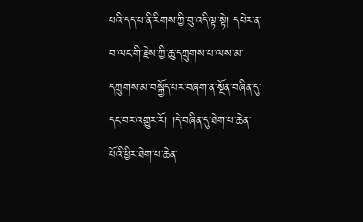པའི་དད་པ་ནི་རིགས་ཀྱི་བུ་འདི་ལྟ་སྟེ། དཔེར་ན་བ་ལང་གི་རྗེས་ཀྱི་ཆུ་དཀྲུགས་པ་ལས་མ་དཀྲུགས་མ་བསྐྱོད་པར་བཞག་ན་སྔོན་བཞིན་དུ་དང་བར་འགྱུར་རོ། །དེ་བཞིན་དུ་ཐེག་པ་ཆེན་པོའི་ཕྱིར་ཐེག་པ་ཆེན་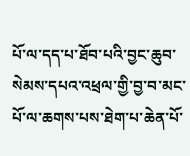པོ་ལ་དད་པ་ཐོབ་པའི་བྱང་ཆུབ་སེམས་དཔའ་འཕྲལ་གྱི་བྱ་བ་མང་པོ་ལ་ཆགས་པས་ཐེག་པ་ཆེན་པོ་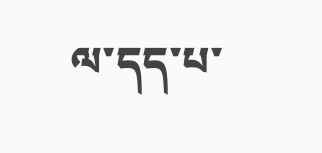ལ་དད་པ་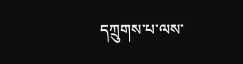དཀྲུགས་པ་ལས་